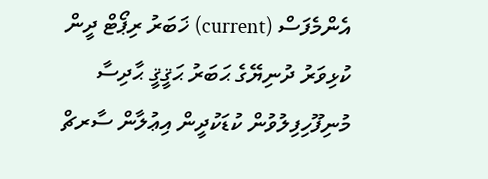އެންމެފަސް (current) ޚަބަރު ރިޕޯޓް ދީން ކުޅިވަރު ދުނިޔޭގެ ޙަބަރު ޙަޤީޤީ ޙާދިސާ މުނިފޫހިފިލުވުން ކުޑަކުދީން އިޢުލާން ސާރޗް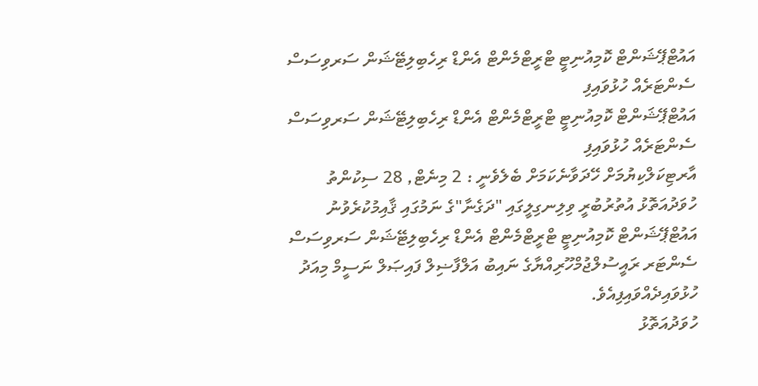އައުޓްޕޭޝަންޓް ކޮމިއުނިޓީ ޓްރީޓްމެންޓް އެންޑް ރިހެބިލިޓޭޝަން ސަރވިސަސް ސެންޓަރެއް ހުޅުވައިފި
އައުޓްޕޭޝަންޓް ކޮމިއުނިޓީ ޓްރީޓްމެންޓް އެންޑް ރިހެބިލިޓޭޝަން ސަރވިސަސް ސެންޓަރެއް ހުޅުވައިފި
އާރޓިކަލްކިޔުމަށް ހޭދަވާނެކަމަށް ބެލެވެނީ : 2 މިނެޓް, 28 ސިކުންތު
ހުވަދުއަތޮޅު އުތުރުބުރީ ވިލިނގިލީގައި "ދަގެނާ"ގެ ނަމުގައި ޤާއިމުކުރެވުނު އައުޓްޕޭޝަންޓް ކޮމިއުނިޓީ ޓްރީޓްމެންޓް އެންޑް ރިހެބިލިޓޭޝަން ސަރވިސަސް ސެންޓަރ ރައީސުލްޖުމްހޫރިއްޔާގެ ނައިބު އަލްފާޟިލް ފައިޞަލް ނަސީމް މިއަދު ހުޅުވައިދެއްވައިފިއެވެ.
ހުވަދުއަތޮޅު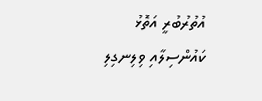އުތުރުބުރީ އަތޮޅު ކައުންސިލާއި ވިލިނގިލި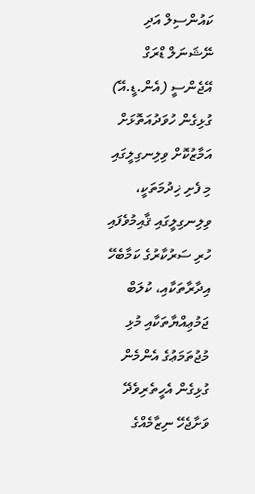ކައުންސިލް އަދި ނޭޝަނަލް ޑްރަގް އޭޖެންސީ (އެން.ޑީ.އޭ) ގުޅިގެން ހުވަދުއަތޮޅަށް އަމާޒުކޮށް ވިލިނގިލީގައި މި ފެށި ޚިދުމަތަކީ، ވިލިނގިލީގައި ޤާއިމުވެފައި ހުރި ސަރުކާރުގެ ކަމާބެހޭ އިދާރާތަކާއި، ކުލަބް ޖަމުޢިއްޔާތަކާއި މުޅި މުޖުތަމަޢުގެ އެންމެން ގުޅިގެން އެހީތެރިވެދޭ ވަށާޖެހޭ ނިޒާމެއްގެ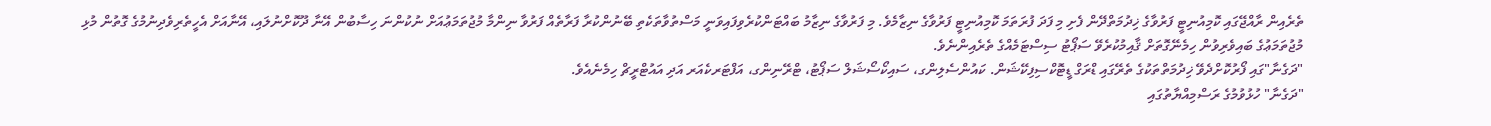ތެރެއިން ރާއްޖޭގައި ކޮމިއުނިޓީ ފަރުވާގެ ޚިދުމަތްދޭން ފެށި މި ފަދަ ފުރަތަމަ ކޮމިއުނިޓީ ފަރުވާގެ ނިޒާމެވެ. މި ފަރުވާގެ ނިޒާމު ބައްޓަންކުރެވިފައިވަނީ މަސްތުވާތަކެތި ބޭނުންކުރާ ފަރާތެއް ފަރުވާ ނިންމާ މުޖުތަމަޢުއަށް ނުކުންނަ ހިސާބުން އޭނާ ދޫކޮށްނުލައި، އޭނާއަށް އެހީތެރިވެދިނުމުގެ ގޮތުން މުޅި މުޖުތަމަޢުގެ ބައިވެރިވުން ހިމެނޭގޮތަށް ޤާއިމުކުރެވޭ ސަޕޯޓު ސިސްޓަމެއްގެ ތެރެއިންނެވެ.
"ދަގެނާ"ގައި ފޯރުކޮށްދެވޭ ޚިދުމަތްތަކުގެ ތެރޭގައި ޑްރަގް ޑީޓޮކްސިފިކޭޝަން. ކައުންސެލިންގ، ސައިކޯސޯޝަލް ސަޕޯޓު، ޓްރޭނިންގ، އަފްޓަރކެއަރ އަދި އައުޓްރީޗް ހިމެނެއެވެ.
"ދަގެނާ" ހުޅުވުމުގެ ރަސްމިއްޔާތުގައި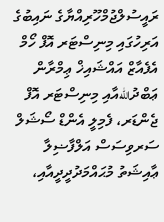ރައީސުލްޖުމްހޫރިއްޔާގެ ނައިބުގެ އަރިހުގައި މިނިސްޓަރ އޮފް ހޯމް އެފެއާޒް އައްޝައިޚް ޢިމްރާން ޢަބްދުاللهއާއި މިނިސްޓަރ އޮފް ޖެންޑަރ، ފެމިލީ އެންޑް ސޯޝަލް ސަރވިސަސް އަލްފާޟިލާ ޢާއިޝަތު މުޙައްމަދުދީދީއާއި،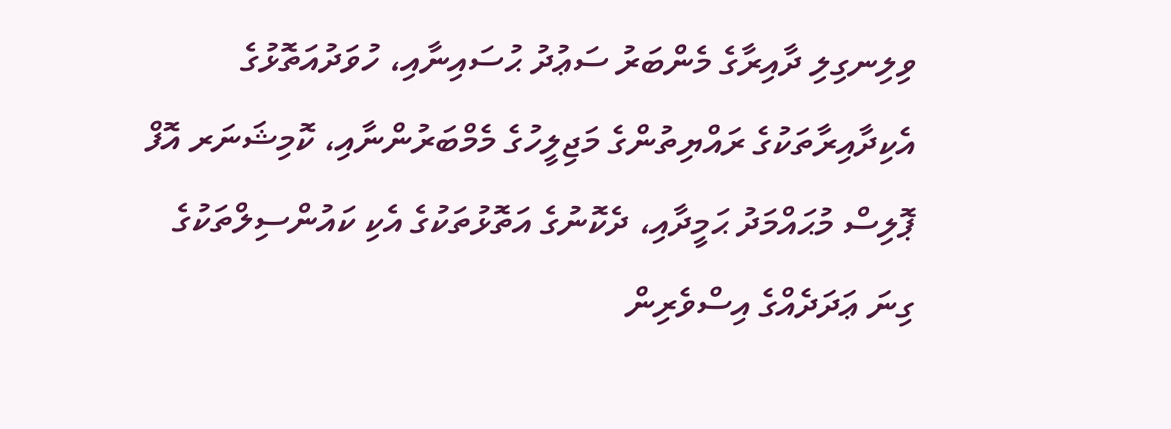ވިލިނގިލި ދާއިރާގެ މެންބަރު ސަޢުދު ޙުސައިނާއި، ހުވަދުއަތޮޅުގެ އެކިދާއިރާތަކުގެ ރައްޔިތުންގެ މަޖިލީހުގެ މެމްބަރުންނާއި، ކޮމިޝަނަރ އޮފް ޕޮލިސް މުޙައްމަދު ޙަމީދާއި، ދެކޮނުގެ އަތޮޅުތަކުގެ އެކި ކައުންސިލްތަކުގެ ގިނަ ޢަދަދެއްގެ އިސްވެރިން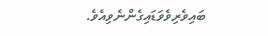ބައިވެރިވެވަޑައިގެންނެވިއެވެ.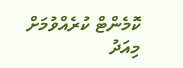ކޮމެންޓް ކުރެއްވުމަށް
މިއަދު